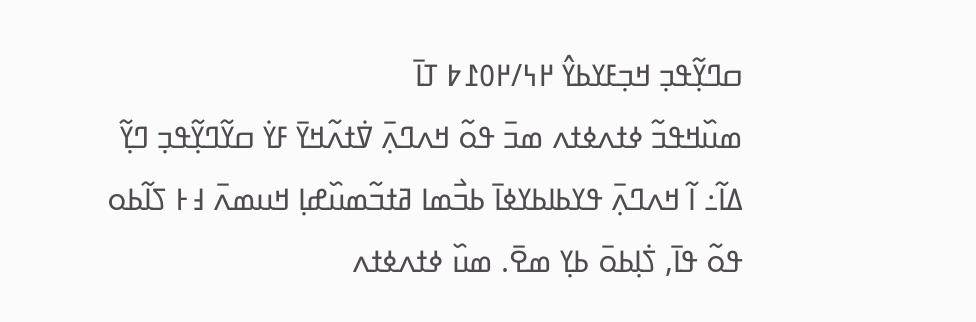ߛߣߌ߲߬ߟߏ߲ ߞߏ߲ߓߌߕߌ߮ ߂߆/߂߀߁߈ ߠߊ߫
ߘߎ߰ߞߟߏ߬ ߦߙߍߦߙߍ ߘߏ߫ ߟߋ߬ ߞߍߣߍ߲߫ ߜ߭ߙߍ߬ߞߌ߫ ߓߌ߭ ߛߌ߬ߣߌ߲߬ߟߏ߲ ߣߌ߲߬ ߡߊ߬߸ ߊ߬ ߞߍߣߍ߲߫ ߟߌߕߊߕߌߦߊ߫ ߕߏ߯ߘߊ ߥߙߏ߬ߘߎ߰ߝߊ߲ ߞߎߘߍ߫ ߃߅ ߖߊ߬ߕߋ ߟߋ߬ ߟߊ߫, ߖ߭ߊ߲ߕߋ߫ ߕߌ߲ ߘߐ߫. ߘߎ߰ ߦߙߍߦߙߍ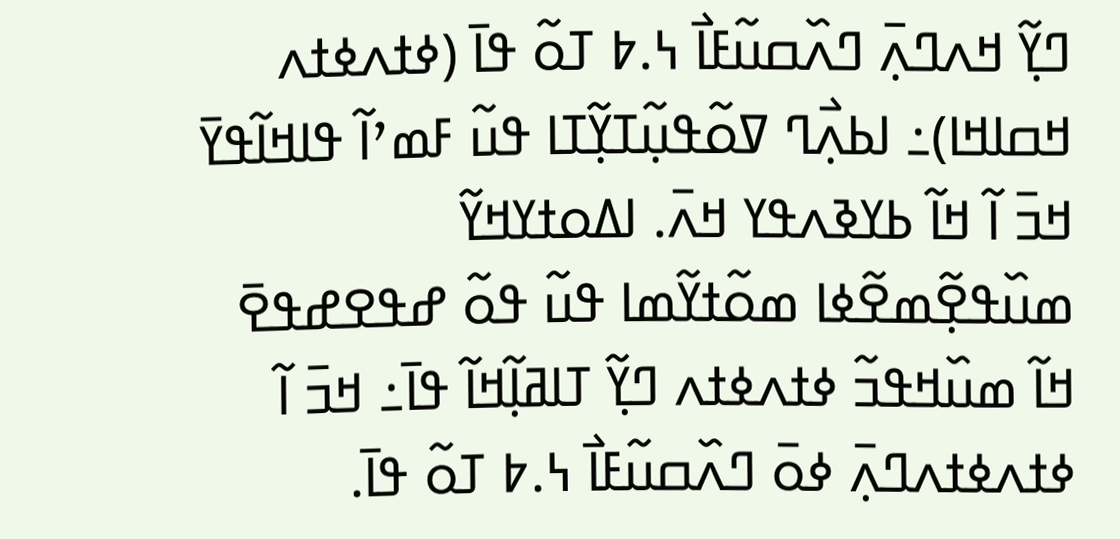ߣߌ߲߬ ߞߍߣߍ߲߫ ߣߍ߰ߛߎ߬ߓߊ߯ ߆.߈ ߠߋ߬ ߟߊ߫ (ߦߙߍߦߙߍ ߞߛߊߞߊ)߸ ߊߕߍ߲߯ߣ ߜߋ߬ߟߎ߲߬ߠߌ߲߬ߠߊ ߟߎ߬ ߓߘߴߊ߬ ߟߊߞߊ߬ߟߌ߫ ߞߏ߫ ߊ߬ ߞߊ߬ ߕߌߢߍߟߌ ߞߍ߫. ߊߡߋߙߌߞߌ߬ ߘߎ߰ߟߐ߲߬ߘߐ߬ߦߊ ߘߋ߬ߙߌ߬ߘߊ ߟߎ߬ ߟߋ߬ ߝߟߐߝߟߐ߫ ߞߊ߬ ߘߎ߰ߞߟߏ߬ ߦߙߍߦߙߍ ߣߌ߲߬ ߠߊߥߊ߲߬ߞߊ߬ ߟߊ߫߸ ߞߏ߫ ߊ߬ ߦߙߍߦߙߍߣߍ߲߫ ߦߋ߫ ߣߍ߰ߛߎ߬ߓߊ߯ ߆.߈ ߠߋ߬ ߟߊ߫.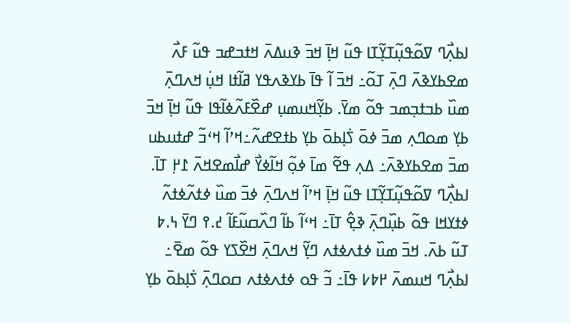ߊߕߍ߲߯ߣ ߜߋ߬ߟߎ߲߬ߠߌ߲߬ߠߊ ߟߎ߬ ߞߊ߲߫ ߞߏ߫ ߢߎߡߍ߫ ߞߙߏߝߏ ߟߎ߬ ߓߍ߯ ߘߐߕߌߢߍ߫ ߣߍ߲߫ ߠߋ߬߸ ߞߏ߫ ߊ߬ ߟߊ߫ ߕߌߢߍߟߌ ߥߊ߬ߙߊ ߞߎ߲߭ ߞߍߣߍ߲߫ ߘߎ߰ ߕߏߙߏ߲ߘߏ ߟߋ߬ ߘߌ߫. ߕߌ߲߬ߞߎߘߎ߲ ߝߐ߰ߓߍ߬ߦߊ߬ߟߊ ߟߎ߬ ߞߊ߲߫ ߞߏ߫ ߕߌ߲ ߘߋߣߍ߲ ߘߏ߫ ߦߋ߫ ߖ߭ߊ߲ߕߋ߫ ߕߌ߲ ߕߙߐߝߍ߬߸ߞߴߊ߬ ߞߵߏ߬ ߝߙߎߕߎ ߘߏ߫ ߘߐߕߌߢߍ߫߸ ߡߍ߲ ߟߐ߬ ߘߊ߫ ߦߋ߲߬ ߞߊ߬ߦߌ߯ ߝߊ߯ߘߐߞߍ߫ ߁߂߲ ߠߊ߫.
ߊߕߍ߲߯ߣ ߜߋ߬ߟߎ߲߬ߠߌ߲߬ߠߊ ߟߎ߬ ߞߊ߲߫ ߞߴߊ߬ ߞߍߣߍ߲߫ ߦߏ߫ ߘߎ߰ ߦߙߍ߬ߦߙߍ߬ ߦߙߌߞߊ ߟߋ߬ ߕߎ߲߰ߣߍ߲߫ ߢߐ߲߮ ߠߊ߫߸ ߞߵߊ߬ ߕߊ߬ ߣߍ߰ߛߎ߬ߓߊ߬ ߄.߉ ߣߌ߫ ߆.߈ ߠߎ߬ ߕߍ߫. ߞߏ߫ ߘߎ߰ ߦߙߍߦߙߍ ߣߌ߲߬ ߞߍߣߍ߲߫ ߞߐ߰ߖߌ ߟߋ߬ ߘߐ߫߸ ߊߕߍ߲߯ߣ ߞߎߘߍ߫ ߂߈߇ ߟߊ߫߸ ߏ߬ ߟߋ ߦߙߍߦߙߍ ߛߋߣߍ߲߫ ߖ߭ߊ߲ߕߋ߫ ߕߌ߲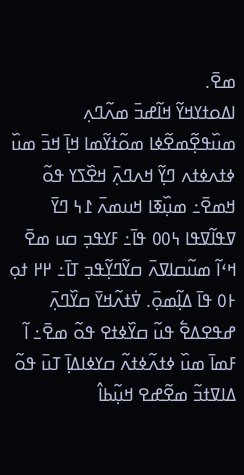ߘߐ߫.
ߊߡߋߙߌߞߌ߬ ߞߊ߬ߝߏ߫ ߘߍ߬ߣߍ߲ ߘߎ߰ߟߐ߲߬ߘߐ߬ߦߊ ߘߋ߬ߙߌ߬ߘߊ ߞߊ߲߫ ߞߏ߫ ߘߎ߰ ߦߙߍߦߙߍ ߣߌ߲߬ ߞߍߣߍ߲߫ ߞߐ߰ߖߌ ߟߋ߬ ߞߘߐ߫߸ ߘߎ߲߰ߧߊ ߞߎߘߍ߫ ߁߆ ߣߌ߫ ߜߟߊ߬ߜߟߊ ߆߀߀ ߟߊ߫߸ ߓߌߟߏ߲ ߛߎ ߘߐ߫ ߞߵߊ߬ ߘߎ߬ߛߊߜߍ߫ ߛߌ߬ߣߌ߲߬ߟߏ߲ ߠߊ߫߸ ߂߂ ߙߋ߲ ߅߀ ߟߊ߫ ߡߊ߲߬ߘߋ߲߫. ߜ߭ߙߍ߬ߞߌ߫ ߛߌ߰ߣߍ߲߫ ߝߟߐߡߐ߱ ߟߎ߬ ߛߌ߰ߦߙߐ ߟߋ߬ ߘߐ߫߸ ߊ߬ ߓߘߊ߫ ߘߎ߰ ߦߙߍ߬ߦߙߍ߬ ߛߌߦߊߡߊ߲߫ ߠߎ߫ ߟߋ߬ ߡߊߜߙߏ߬ ߘߐ߬ߝߐ ߞߎ߲߬ߕߊ߮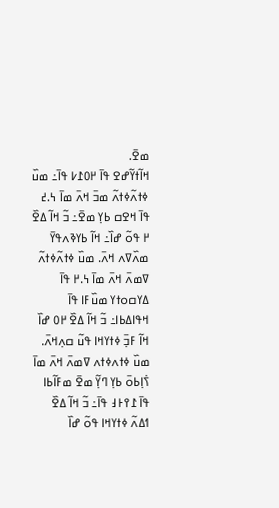ߘߐ߫.
ߞߊ߬ߙߌ߬ߝߐ ߟߊ߫ ߂߀߁߇ ߟߊ߫߸ ߘߎ߰ ߦߙߍ߬ߦߙߍ߬ ߘߏ߫ ߞߍ߫ ߘߊ߫ ߆.߄ ߟߊ߫ ߞߐߛ ߕߌ߲ ߘߐ߫߸ ߏ߬ ߞߊ߬ ߡߐ߰ ߂ ߟߋ߬ ߝߊ߰߸ ߞߊ߬ ߕߌߢߍߟߌ߫ ߘߍ߰ߜߍ ߞߍ߫. ߘߎ߰ ߦߙߍ߬ߦߙߍ߬ ߜߘߍ߫ ߞߍ߫ ߘߊ߫ ߆.߂ ߟߊ߫ ߡߌߛߋߙߌ ߘߎ߰ߓߊ ߟߊ߫ ߞߟߊߡߕߊ߸ ߏ߬ ߞߊ߬ ߡߐ߰ ߂߀ ߝߊ߰ ߞߊ߬ ߓߏ߲߫ ߦߙߌߞߊ ߟߎ߬ ߛߍ߲ߞߍ߫.
ߘߎ߰ ߦߙߍߦߙߍ ߜߘߍ߫ ߞߍ߫ ߘߊ߫ ߖ߭ߊ߲ߕߋ߫ ߕߌ߲ ߣߌ߲߬ ߘߐ߫ ߘߓߊ߬ߕߊ ߟߊ߫ ߁߉߅߃ ߟߊ߫߸ ߏ߬ ߞߊ߬ ߡߐ߰ ߗߡߍ߬ ߦߙߌߞߊ ߟߋ߬ ߝߊ߰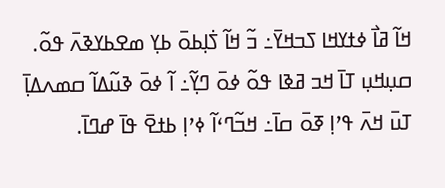ߞߊ߬ ߥߊ߯ ߦߙߌߞߊ ߖߏߞߌ߫߸ ߏ߬ ߞߊ߬ ߖ߭ߊ߲ߕߋ߫ ߕߌ߲ ߘߐߕߌߢߍ߫ ߟߋ߬.
ߛߎ߲ߞߎ߲ ߠߊ߫ ߞߏ ߥߢߊ ߟߋ߬ ߦߋ߫ ߣߌ߲߬߸ ߊ߬ ߦߋ߫ ߢߎ߬ߡߊ߬ ߛߘߍߡߊ߲߫ ߠߎ߫ ߞߍ߫ ߟߴߊ߲ ߧߋ߫ ߛߊ߫߸ ߞߏ߬ߣߵߊ߬ ߦߴߊ߲ ߕߙߐ߫ ߟߊ߫ ߝߣߊ߫.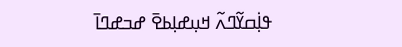ߟߊ߲߭ߛߌ߬ߣߍ߬ ߞߎ߲ߝߊ߲ߕߐ߫ ߝߏߝߣߊ߫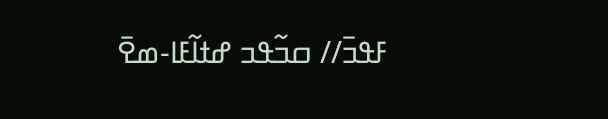ߓߟߏ߫// ߛߏ߬ߟߏ ߝߙߊ߬ߓߊ-ߘߐ߫